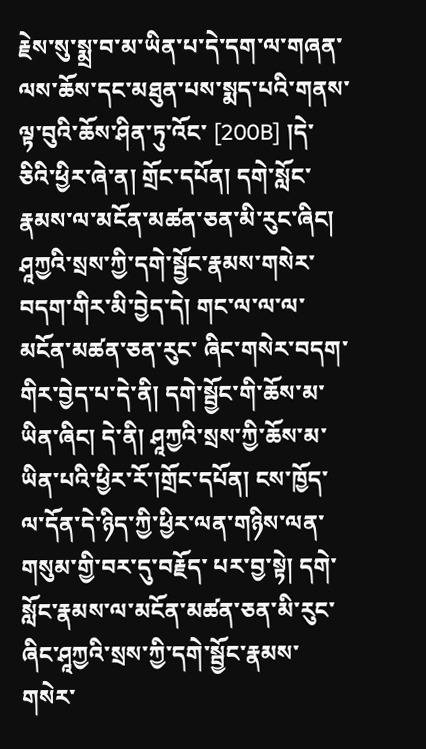རྗེས་སུ་སྨྲ་བ་མ་ཡིན་པ་དེ་དག་ལ་གཞན་ལས་ཆོས་དང་མཐུན་པས་སྨད་པའི་གནས་ལྟ་བུའི་ཆོས་ཤིན་ཏུ་འོང་ [200B] །དེ་ཅིའི་ཕྱིར་ཞེ་ན། གྲོང་དཔོན། དགེ་སློང་རྣམས་ལ་མངོན་མཚན་ཅན་མི་རུང་ཞིང། ཤཱཀྱའི་སྲས་ཀྱི་དགེ་སྦྱོང་རྣམས་གསེར་བདག་གིར་མི་བྱེད་དེ། གང་ལ་ལ་ལ་མངོན་མཚན་ཅན་རུང་ ཞིང་གསེར་བདག་གིར་བྱེད་པ་དེ་ནི། དགེ་སྦྱོང་གི་ཆོས་མ་ཡིན་ཞིང། དེ་ནི། ཤཱཀྱའི་སྲས་ཀྱི་ཆོས་མ་ཡིན་པའི་ཕྱིར་རོ་།གྲོང་དཔོན། ངས་ཁྱོད་ལ་དོན་དེ་ཉིད་ཀྱི་ཕྱིར་ལན་གཉིས་ལན་གསུམ་གྱི་བར་དུ་བརྗོད་ པར་བྱ་སྟེ། དགེ་སློང་རྣམས་ལ་མངོན་མཚན་ཅན་མི་རུང་ཞིང་ཤཱཀྱའི་སྲས་ཀྱི་དགེ་སྦྱོང་རྣམས་གསེར་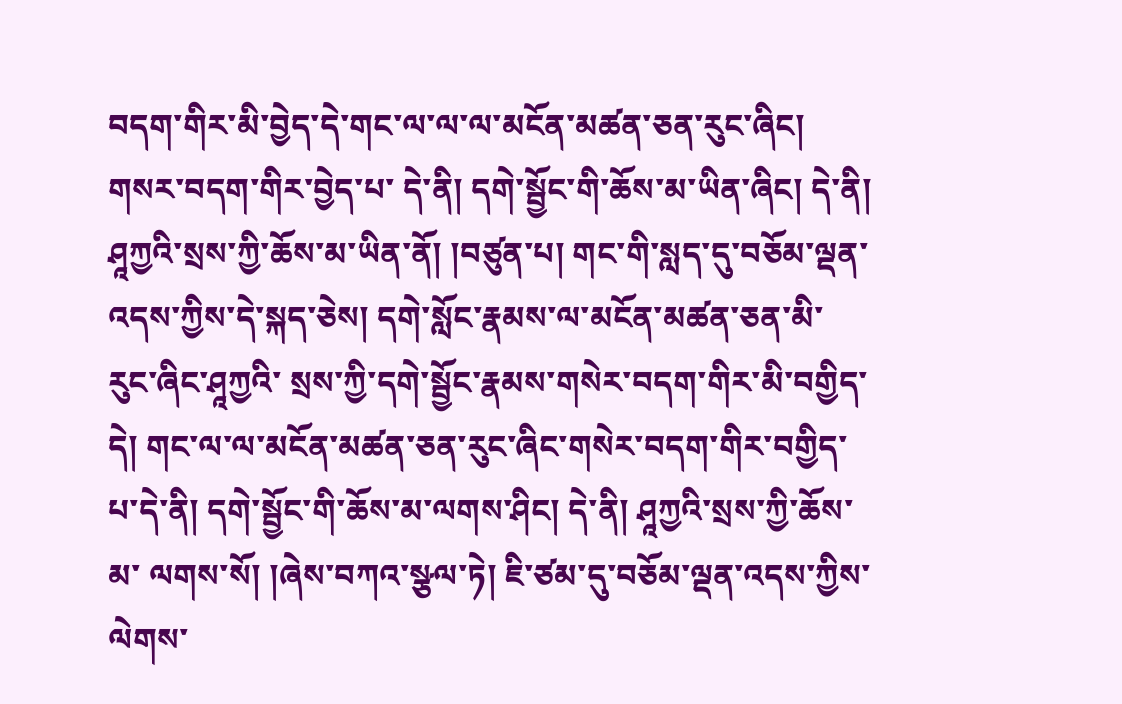བདག་གིར་མི་བྱེད་དེ་གང་ལ་ལ་ལ་མངོན་མཚན་ཅན་རུང་ཞིང། གསར་བདག་གིར་བྱེད་པ་ དེ་ནི། དགེ་སྦྱོང་གི་ཆོས་མ་ཡིན་ཞིང། དེ་ནི། ཤཱཀྱའི་སྲས་ཀྱི་ཆོས་མ་ཡིན་ནོ། །བཙུན་པ། གང་གི་སླད་དུ་བཅོམ་ལྡན་འདས་ཀྱིས་དེ་སྐད་ཅེས། དགེ་སློང་རྣམས་ལ་མངོན་མཚན་ཅན་མི་རུང་ཞིང་ཤཱཀྱའི་ སྲས་ཀྱི་དགེ་སྦྱོང་རྣམས་གསེར་བདག་གིར་མི་བགྱིད་དེ། གང་ལ་ལ་མངོན་མཚན་ཅན་རུང་ཞིང་གསེར་བདག་གིར་བགྱིད་པ་དེ་ནི། དགེ་སྦྱོང་གི་ཆོས་མ་ལགས་ཤིང། དེ་ནི། ཤཱཀྱའི་སྲས་ཀྱི་ཆོས་མ་ ལགས་སོ། །ཞེས་བཀའ་སྩལ་ཏེ། ཇི་ཙམ་དུ་བཅོམ་ལྡན་འདས་ཀྱིས་ལེགས་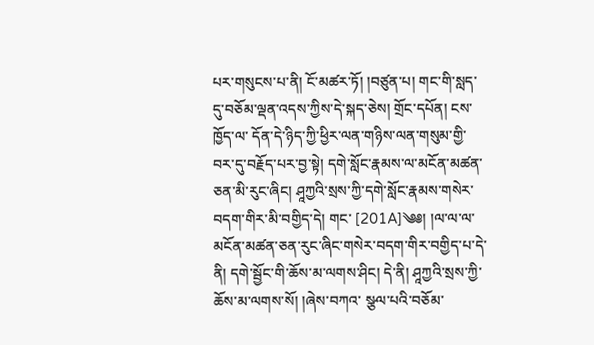པར་གསུངས་པ་ནི། ངོ་མཚར་ཏོ། །བཙུན་པ། གང་གི་སླད་དུ་བཅོམ་ལྡན་འདས་ཀྱིས་དེ་སྐད་ཅེས། གྲོང་དཔོན། ངས་ཁྱོད་ལ་ དོན་དེ་ཉིད་ཀྱི་ཕྱིར་ལན་གཉིས་ལན་གསུམ་གྱི་བར་དུ་བརྗོད་པར་བྱ་སྟེ། དགེ་སློང་རྣམས་ལ་མངོན་མཚན་ཅན་མི་རུང་ཞིང། ཤཱཀྱའི་སྲས་ཀྱི་དགེ་སློང་རྣམས་གསེར་བདག་གིར་མི་བགྱིད་དེ། གང་ [201A]༄༅། །ལ་ལ་ལ་མངོན་མཚན་ཅན་རུང་ཞིང་གསེར་བདག་གིར་བགྱིད་པ་དེ་ནི། དགེ་སྦྱོང་གི་ཆོས་མ་ལགས་ཤིང། དེ་ནི། ཤཱཀྱའི་སྲས་ཀྱི་ཆོས་མ་ལགས་སོ། །ཞེས་བཀའ་ སྩལ་པའི་བཅོམ་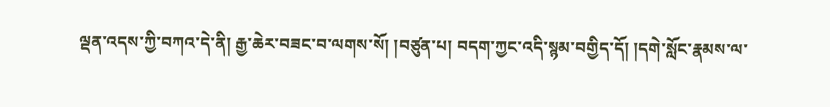ལྡན་འདས་ཀྱི་བཀའ་དེ་ནི། རྒྱ་ཆེར་བཟང་བ་ལགས་སོ། །བཙུན་པ། བདག་ཀྱང་འདི་སྙམ་བགྱིད་དོ། །དགེ་སློང་རྣམས་ལ་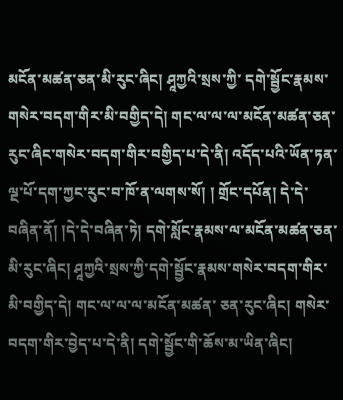མངོན་མཚན་ཅན་མི་རུང་ཞིང། ཤཱཀྱའི་སྲས་ཀྱི་ དགེ་སྦྱོང་རྣམས་གསེར་བདག་གིར་མི་བགྱིད་དེ། གང་ལ་ལ་ལ་མངོན་མཚན་ཅན་རུང་ཞིང་གསེར་བདག་གིར་བགྱིད་པ་དེ་ནི། འདོད་པའི་ཡོན་ཏན་ལྔ་པོ་དག་ཀྱང་རུང་བ་ཁོ་ན་ལགས་སོ། ། གྲོང་དཔོན། དེ་དེ་བཞིན་ནོ། །དེ་དེ་བཞིན་ཏེ། དགེ་སློང་རྣམས་ལ་མངོན་མཚན་ཅན་མི་རུང་ཞིང། ཤཱཀྱའི་སྲས་ཀྱི་དགེ་སྦྱོང་རྣམས་གསེར་བདག་གིར་མི་བགྱིད་དེ། གང་ལ་ལ་ལ་མངོན་མཚན་ ཅན་རུང་ཞིང། གསེར་བདག་གིར་བྱེད་པ་དེ་ནི། དགེ་སྦྱོང་གི་ཆོས་མ་ཡིན་ཞིང།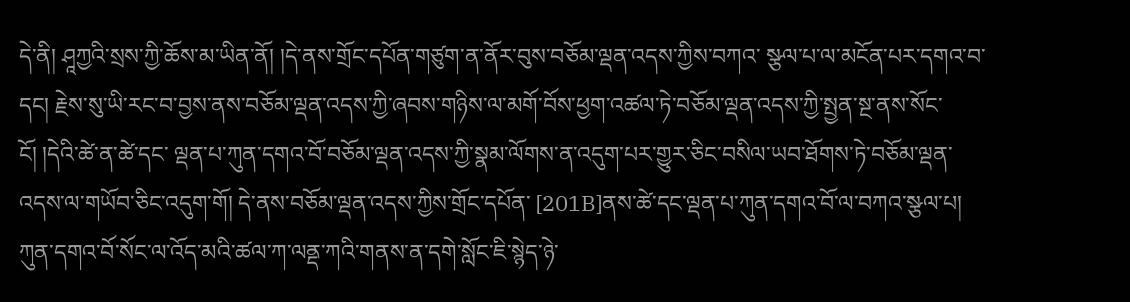དེ་ནི། ཤཱཀྱའི་སྲས་ཀྱི་ཆོས་མ་ཡིན་ནོ། །དེ་ནས་གྲོང་དཔོན་གཙུག་ན་ནོར་བུས་བཅོམ་ལྡན་འདས་ཀྱིས་བཀའ་ སྩལ་པ་ལ་མངོན་པར་དགའ་བ་དང། རྗེས་སུ་ཡི་རང་བ་བྱས་ནས་བཅོམ་ལྡན་འདས་ཀྱི་ཞབས་གཉིས་ལ་མགོ་བོས་ཕྱག་འཚལ་ཏེ་བཅོམ་ལྡན་འདས་ཀྱི་སྤྱན་སྔ་ནས་སོང་ངོ། །དེའི་ཚེ་ན་ཚེ་དང་ ལྡན་པ་ཀུན་དགའ་བོ་བཅོམ་ལྡན་འདས་ཀྱི་སྣམ་ལོགས་ན་འདུག་པར་གྱུར་ཅིང་བསིལ་ཡབ་ཐོགས་ཏེ་བཅོམ་ལྡན་འདས་ལ་གཡོབ་ཅིང་འདུག་གོ། དེ་ནས་བཅོམ་ལྡན་འདས་ཀྱིས་གྲོང་དཔོན་ [201B]ནས་ཚེ་དང་ལྡན་པ་ཀུན་དགའ་བོ་ལ་བཀའ་སྩལ་པ། ཀུན་དགའ་བོ་སོང་ལ་འོད་མའི་ཚལ་ཀ་ལནྡ་ཀའི་གནས་ན་དགེ་སློང་ཇི་སྙེད་ཉེ་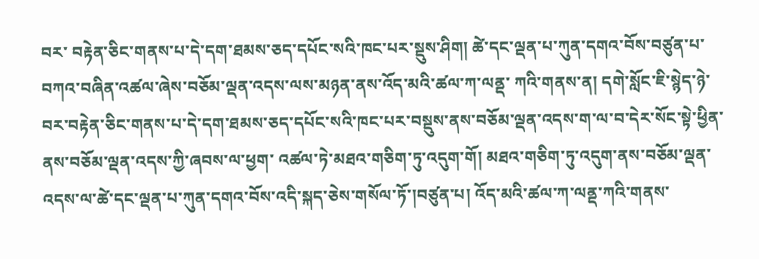བར་ བརྟེན་ཅིང་གནས་པ་དེ་དག་ཐམས་ཅད་དཔོང་སའི་ཁང་པར་སྡུས་ཤིག། ཚེ་དང་ལྡན་པ་ཀུན་དགའ་བོས་བཙུན་པ་བཀའ་བཞིན་འཚལ་ཞེས་བཅོམ་ལྡན་འདས་ལས་མཉན་ནས་འོད་མའི་ཚལ་ཀ་ལནྡ་ ཀའི་གནས་ན། དགེ་སློང་ཇི་སྙེད་ཉེ་བར་བརྟེན་ཅིང་གནས་པ་དེ་དག་ཐམས་ཅད་དཔོང་སའི་ཁང་པར་བསྡུས་ནས་བཅོམ་ལྡན་འདས་ག་ལ་བ་དེར་སོང་སྟེ་ཕྱིན་ནས་བཅོམ་ལྡན་འདས་ཀྱི་ཞབས་ལ་ཕྱག་ འཚལ་ཏེ་མཐའ་གཅིག་ཏུ་འདུག་གོ། མཐའ་གཅིག་ཏུ་འདུག་ནས་བཅོམ་ལྡན་འདས་ལ་ཚེ་དང་ལྡན་པ་ཀུན་དགའ་བོས་འདི་སྐད་ཅེས་གསོལ་ཏོ་།བཙུན་པ། འོད་མའི་ཚལ་ཀ་ལནྡ་ཀའི་གནས་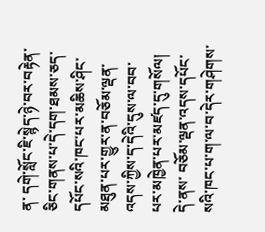ན་ དགེ་སློང་ཇི་སྙེད་ཉེ་བར་བརྟེན་ཅིང་གནས་པ་དེ་དག་ཐམས་ཅད་དཔོང་སའི་ཁང་པར་མཆིས་ཤིང་མཐུན་པར་གྱུར་ན་བཅོམ་ལྡན་འདས་ཀྱིས་ད་དེའི་དུས་ལ་བབ་པར་མཁྱེན་པར་མཛད་དུ་གསོལ། དེ་ནས་ བཅོམ་ལྡན་འདས་དཔོང་སའི་ཁང་པ་ག་ལ་བ་དེར་གཤེགས་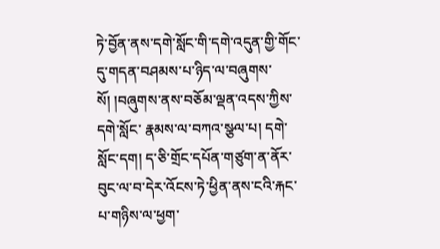ཏེ་བྱོན་ནས་དགེ་སློང་གི་དགེ་འདུན་གྱི་གོང་དུ་གདན་བཤམས་པ་ཉིད་ལ་བཞུགས་སོ། །བཞུགས་ནས་བཅོམ་ལྡན་འདས་ཀྱིས་དགེ་སློང་ རྣམས་ལ་བཀའ་སྩལ་པ། དགེ་སློང་དག། ད་ཅི་གྲོང་དཔོན་གཙུག་ན་ནོར་བུང་ལ་བ་དེར་འོངས་ཏེ་ཕྱིན་ནས་ངའི་རྐང་པ་གཉིས་ལ་ཕྱག་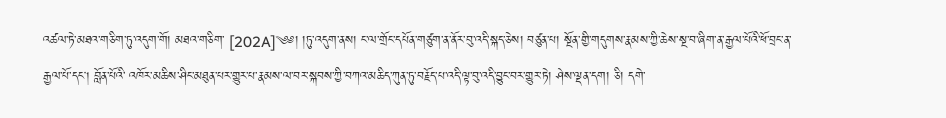འཚལ་ཏེ་མཐའ་གཅིག་ཏུ་འདུག་གོ། མཐའ་གཅིག་ [202A]༄༅། །ཏུ་འདུག་ནས། ང་ལ་གྲོང་དཔོན་གཙུག་ན་ནོར་བུ་འདི་སྐད་ཅེས། བཙུན་པ། སྔོན་གྱི་གདུགས་རྣམས་ཀྱི་ཆེས་སྔ་བ་ཞིག་ན་རྒྱལ་པོའི་ཕོ་བྲང་ན་རྒྱལ་པོ་དང། བློན་པོའི་ འཁོར་མཆིས་ཤིང་མཐུན་པར་གྱུར་པ་རྣམས་ལ་བར་སྐབས་ཀྱི་བཀའ་མཆིད་ཀུན་ཏུ་བརྗོད་པ་འདི་ལྟ་བུ་འདི་བྱུང་བར་གྱུར་ཏེ། ཤེས་ལྡན་དག། ཅི། དགེ་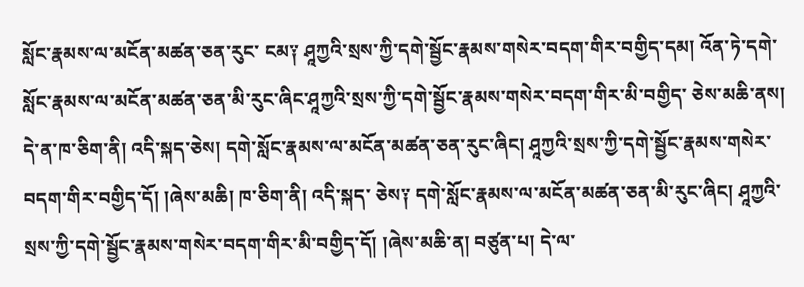སློང་རྣམས་ལ་མངོན་མཚན་ཅན་རུང་ ངམ༑ ཤཱཀྱའི་སྲས་ཀྱི་དགེ་སྦྱོང་རྣམས་གསེར་བདག་གིར་བགྱིད་དམ། འོན་ཏེ་དགེ་སློང་རྣམས་ལ་མངོན་མཚན་ཅན་མི་རུང་ཞིང་ཤཱཀྱའི་སྲས་ཀྱི་དགེ་སྦྱོང་རྣམས་གསེར་བདག་གིར་མི་བགྱིད་ ཅེས་མཆི་ནས། དེ་ན་ཁ་ཅིག་ནི། འདི་སྐད་ཅེས། དགེ་སློང་རྣམས་ལ་མངོན་མཚན་ཅན་རུང་ཞིང། ཤཱཀྱའི་སྲས་ཀྱི་དགེ་སྦྱོང་རྣམས་གསེར་བདག་གིར་བགྱིད་དོ། །ཞེས་མཆི། ཁ་ཅིག་ནི། འདི་སྐད་ ཅེས༑ དགེ་སློང་རྣམས་ལ་མངོན་མཚན་ཅན་མི་རུང་ཞིང། ཤཱཀྱའི་སྲས་ཀྱི་དགེ་སྦྱོང་རྣམས་གསེར་བདག་གིར་མི་བགྱིད་དོ། །ཞེས་མཆི་ན། བཙུན་པ། དེ་ལ་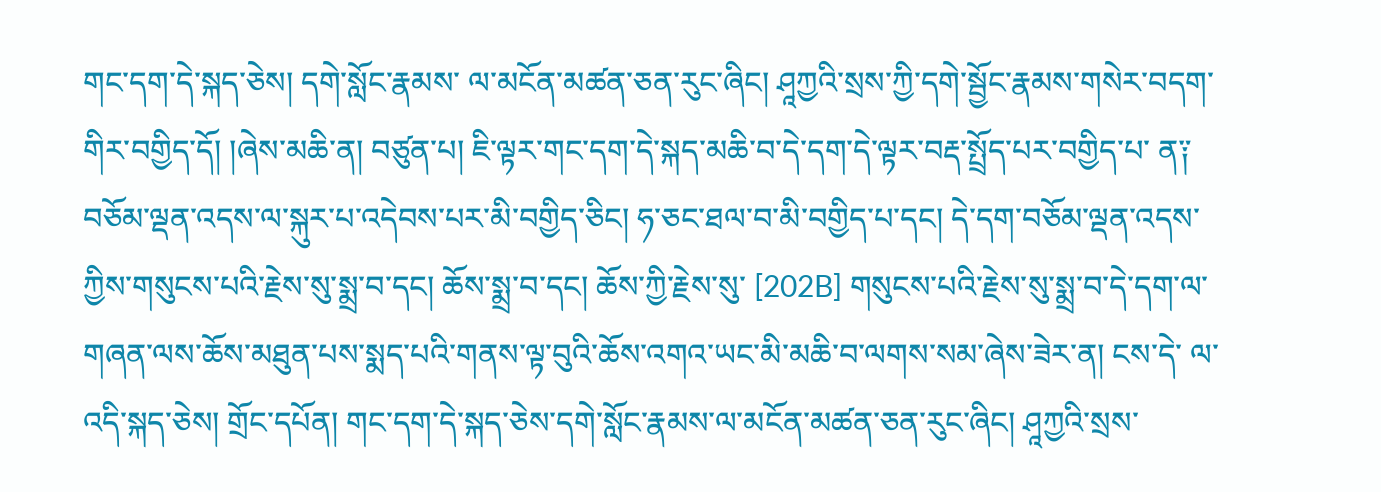གང་དག་དེ་སྐད་ཅེས། དགེ་སློང་རྣམས་ ལ་མངོན་མཚན་ཅན་རུང་ཞིང། ཤཱཀྱའི་སྲས་ཀྱི་དགེ་སྦྱོང་རྣམས་གསེར་བདག་གིར་བགྱིད་དོ། །ཞེས་མཆི་ན། བཙུན་པ། ཇི་ལྟར་གང་དག་དེ་སྐད་མཆི་བ་དེ་དག་དེ་ལྟར་བརྡ་སྤྲོད་པར་བགྱིད་པ་ ན༑ བཅོམ་ལྡན་འདས་ལ་སྐུར་པ་འདེབས་པར་མི་བགྱིད་ཅིང། ཧ་ཅང་ཐལ་བ་མི་བགྱིད་པ་དང། དེ་དག་བཅོམ་ལྡན་འདས་ཀྱིས་གསུངས་པའི་རྗེས་སུ་སྨྲ་བ་དང། ཆོས་སྨྲ་བ་དང། ཆོས་ཀྱི་རྗེས་སུ་ [202B] གསུངས་པའི་རྗེས་སུ་སྨྲ་བ་དེ་དག་ལ་གཞན་ལས་ཆོས་མཐུན་པས་སྨད་པའི་གནས་ལྟ་བུའི་ཆོས་འགའ་ཡང་མི་མཆི་བ་ལགས་སམ་ཞེས་ཟེར་ན། ངས་དེ་ ལ་འདི་སྐད་ཅེས། གྲོང་དཔོན། གང་དག་དེ་སྐད་ཅེས་དགེ་སློང་རྣམས་ལ་མངོན་མཚན་ཅན་རུང་ཞིང། ཤཱཀྱའི་སྲས་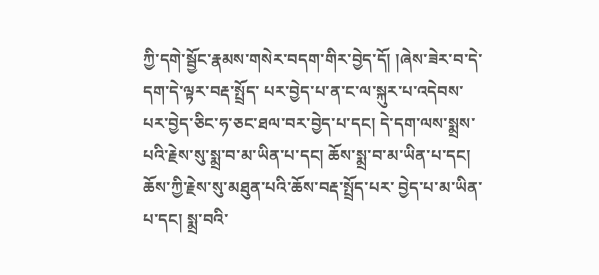ཀྱི་དགེ་སྦྱོང་རྣམས་གསེར་བདག་གིར་བྱེད་དོ། །ཞེས་ཟེར་བ་དེ་དག་དེ་ལྟར་བརྡ་སྤྲོད་ པར་བྱེད་པ་ན་ང་ལ་སྐུར་པ་འདེབས་པར་བྱེད་ཅིང་ཧ་ཅང་ཐལ་བར་བྱེད་པ་དང། དེ་དག་ལས་སྨྲས་པའི་རྗེས་སུ་སྨྲ་བ་མ་ཡིན་པ་དང། ཆོས་སྨྲ་བ་མ་ཡིན་པ་དང། ཆོས་ཀྱི་རྗེས་སུ་མཐུན་པའི་ཆོས་བརྡ་སྤྲོད་པར་ བྱེད་པ་མ་ཡིན་པ་དང། སྨྲ་བའི་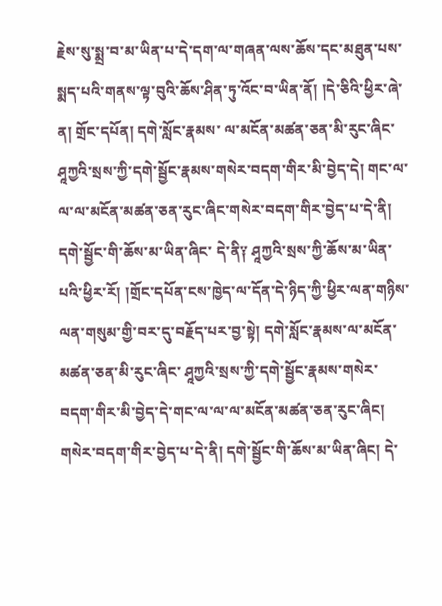རྗེས་སུ་སྨྲ་བ་མ་ཡིན་པ་དེ་དག་ལ་གཞན་ལས་ཆོས་དང་མཐུན་པས་སྨད་པའི་གནས་ལྟ་བུའི་ཆོས་ཤིན་ཏུ་འོང་བ་ཡིན་ནོ། །དེ་ཅིའི་ཕྱིར་ཞེ་ན། གྲོང་དཔོན། དགེ་སློང་རྣམས་ ལ་མངོན་མཚན་ཅན་མི་རུང་ཞིང་ཤཱཀྱའི་སྲས་ཀྱི་དགེ་སྦྱོང་རྣམས་གསེར་བདག་གིར་མི་བྱེད་དེ། གང་ལ་ལ་ལ་མངོན་མཚན་ཅན་རུང་ཞིང་གསེར་བདག་གིར་བྱེད་པ་དེ་ནི། དགེ་སྦྱོང་གི་ཆོས་མ་ཡིན་ཞིང་ དེ་ནི༑ ཤཱཀྱའི་སྲས་ཀྱི་ཆོས་མ་ཡིན་པའི་ཕྱིར་རོ། །གྲོང་དཔོན་ངས་ཁྱེད་ལ་དོན་དེ་ཉིད་ཀྱི་ཕྱིར་ལན་གཉིས་ལན་གསུམ་གྱི་བར་དུ་བརྗོད་པར་བྱ་སྟེ། དགེ་སློང་རྣམས་ལ་མངོན་མཚན་ཅན་མི་རུང་ཞིང་ ཤཱཀྱའི་སྲས་ཀྱི་དགེ་སྦྱོང་རྣམས་གསེར་བདག་གིར་མི་བྱེད་དེ་གང་ལ་ལ་ལ་མངོན་མཚན་ཅན་རུང་ཞིང། གསེར་བདག་གིར་བྱེད་པ་དེ་ནི། དགེ་སྦྱོང་གི་ཆོས་མ་ཡིན་ཞིང། དེ་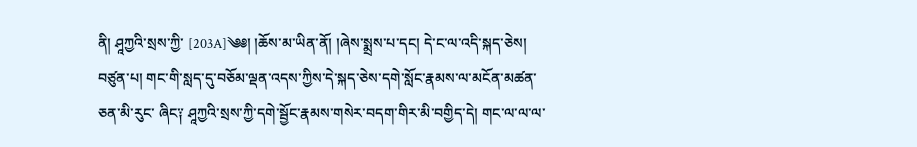ནི། ཤཱཀྱའི་སྲས་ཀྱི་ [203A]༄༅། །ཆོས་མ་ཡིན་ནོ། །ཞེས་སྨྲས་པ་དང། དེ་ང་ལ་འདི་སྐད་ཅེས། བཙུན་པ། གང་གི་སླད་དུ་བཅོམ་ལྡན་འདས་ཀྱིས་དེ་སྐད་ཅེས་དགེ་སློང་རྣམས་ལ་མངོན་མཚན་ཅན་མི་རུང་ ཞིང༑ ཤཱཀྱའི་སྲས་ཀྱི་དགེ་སྦྱོང་རྣམས་གསེར་བདག་གིར་མི་བགྱིད་དེ། གང་ལ་ལ་ལ་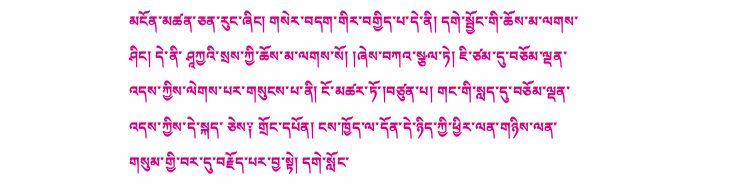མངོན་མཚན་ཅན་རུང་ཞིང། གསེར་བདག་གིར་བགྱིད་པ་དེ་ནི། དགེ་སྦྱོང་གི་ཆོས་མ་ལགས་ཤིང། དེ་ནི་ ཤཱཀྱའི་སྲས་ཀྱི་ཆོས་མ་ལགས་སོ། །ཞེས་བཀའ་སྩལ་ཏེ། ཇི་ཙམ་དུ་བཅོམ་ལྡན་འདས་ཀྱིས་ལེགས་པར་གསུངས་པ་ནི། ངོ་མཚར་ཏོ་།བཙུན་པ། གང་གི་སླད་དུ་བཅོམ་ལྡན་འདས་ཀྱིས་དེ་སྐད་ ཅེས༑ གྲོང་དཔོན། ངས་ཁྱོད་ལ་དོན་དེ་ཉིད་ཀྱི་ཕྱིར་ལན་གཉིས་ལན་གསུམ་གྱི་བར་དུ་བརྗོད་པར་བྱ་སྟེ། དགེ་སློང་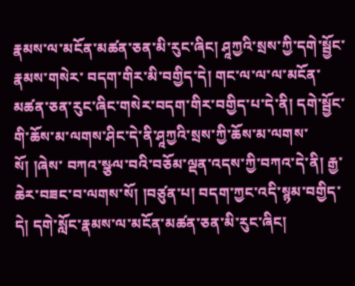རྣམས་ལ་མངོན་མཚན་ཅན་མི་རུང་ཞིང། ཤཱཀྱའི་སྲས་ཀྱི་དགེ་སྦྱོང་རྣམས་གསེར་ བདག་གིར་མི་བགྱིད་དེ། གང་ལ་ལ་ལ་མངོན་མཚན་ཅན་རུང་ཞིང་གསེར་བདག་གིར་བགྱིད་པ་དེ་ནི། དགེ་སྦྱོང་གི་ཆོས་མ་ལགས་ཤིང་དེ་ནི་ཤཱཀྱའི་སྲས་ཀྱི་ཆོས་མ་ལགས་སོ། །ཞེས་ བཀའ་སྩལ་བའི་བཅོམ་ལྡན་འདས་ཀྱི་བཀའ་དེ་ནི། རྒྱ་ཆེར་བཟང་བ་ལགས་སོ། །བཙུན་པ། བདག་ཀྱང་འདི་སྙམ་བགྱིད་དེ། དགེ་སློང་རྣམས་ལ་མངོན་མཚན་ཅན་མི་རུང་ཞིང།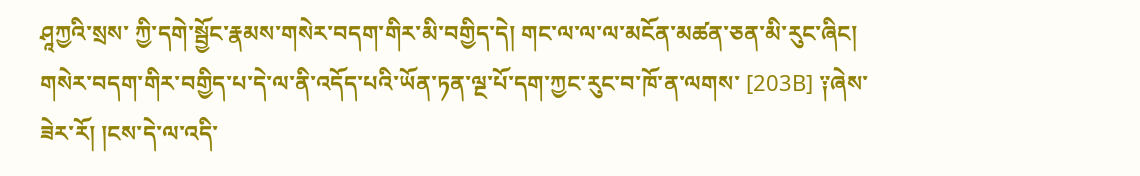ཤཱཀྱའི་སྲས་ ཀྱི་དགེ་སྦྱོང་རྣམས་གསེར་བདག་གིར་མི་བགྱིད་དེ། གང་ལ་ལ་ལ་མངོན་མཚན་ཅན་མི་རུང་ཞིང། གསེར་བདག་གིར་བགྱིད་པ་དེ་ལ་ནི་འདོད་པའི་ཡོན་ཏན་ལྔ་པོ་དག་ཀྱང་རུང་བ་ཁོ་ན་ལགས་ [203B] ༑ཞེས་ཟེར་རོ། །ངས་དེ་ལ་འདི་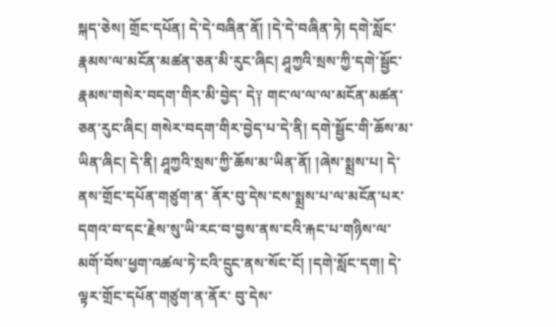སྐད་ཅེས། གྲོང་དཔོན། དེ་དེ་བཞིན་ནོ། །དེ་དེ་བཞིན་ཏེ། དགེ་སློང་རྣམས་ལ་མངོན་མཚན་ཅན་མི་རུང་ཞིང། ཤཱཀྱའི་སྲས་ཀྱི་དགེ་སྦྱོང་རྣམས་གསེར་བདག་གིར་མི་བྱེད་ དེ༑ གང་ལ་ལ་ལ་མངོན་མཚན་ཅན་རུང་ཞིང། གསེར་བདག་གིར་བྱེད་པ་དེ་ནི། དགེ་སྦྱོང་གི་ཆོས་མ་ཡིན་ཞིང། དེ་ནི། ཤཱཀྱའི་སྲས་ཀྱི་ཆོས་མ་ཡིན་ནོ། །ཞེས་སྨྲས་པ། དེ་ནས་གྲོང་དཔོན་གཙུག་ན་ ནོར་བུ་དེས་ངས་སྨྲས་པ་ལ་མངོན་པར་དགའ་བ་དང་རྗེས་སུ་ཡི་རང་བ་བྱས་ནས་ངའི་རྐང་པ་གཉིས་ལ་མགོ་བོས་ཕྱག་འཚལ་ཏེ་ངའི་དྲུང་ནས་སོང་ངོ། །དགེ་སློང་དག། དེ་ལྟར་གྲོང་དཔོན་གཙུག་ན་ནོར་ བུ་དེས་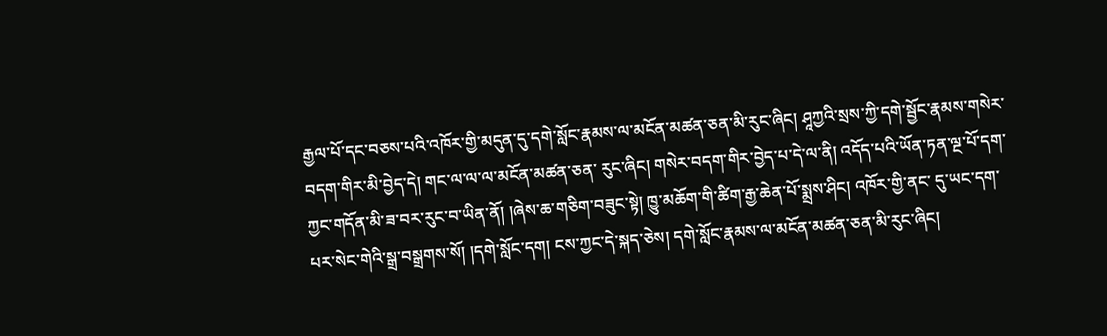རྒྱལ་པོ་དང་བཅས་པའི་འཁོར་གྱི་མདུན་དུ་དགེ་སློང་རྣམས་ལ་མངོན་མཚན་ཅན་མི་རུང་ཞིང། ཤཱཀྱའི་སྲས་ཀྱི་དགེ་སྦྱོང་རྣམས་གསེར་བདག་གིར་མི་བྱེད་དེ། གང་ལ་ལ་ལ་མངོན་མཚན་ཅན་ རུང་ཞིང། གསེར་བདག་གིར་བྱེད་པ་དེ་ལ་ནི། འདོད་པའི་ཡོན་ཏན་ལྔ་པོ་དག་ཀྱང་གདོན་མི་ཟ་བར་རུང་བ་ཡིན་ནོ། །ཞེས་ཆ་གཅིག་བཟུང་སྟེ། ཁྱུ་མཆོག་གི་ཚིག་རྒྱ་ཆེན་པོ་སྨྲས་ཤིང། འཁོར་གྱི་ནང་ དུ་ཡང་དག་པར་སེང་གེའི་སྒྲ་བསྒྲགས་སོ། །དགེ་སློང་དག། ངས་ཀྱང་དེ་སྐད་ཅེས། དགེ་སློང་རྣམས་ལ་མངོན་མཚན་ཅན་མི་རུང་ཞིང།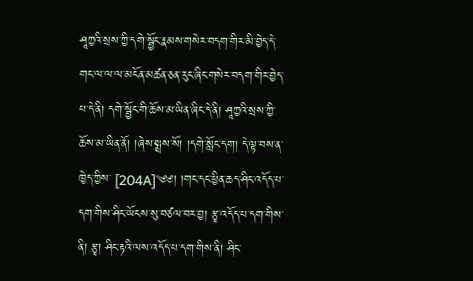ཤཱཀྱའི་སྲས་ཀྱི་དགེ་སྦྱོང་རྣམས་གསེར་བདག་གིར་མི་བྱེད་དེ་ གང་ལ་ལ་ལ་མངོན་མཚན་ཅན་རུང་ཞིང་གསེར་བདག་གིར་བྱེད་པ་དེ་ནི། དགེ་སྦྱོང་གི་ཆོས་མ་ཡིན་ཞིང་དེ་ནི། ཤཱཀྱའི་སྲས་ཀྱི་ཆོས་མ་ཡིན་ནོ། །ཞེས་སྨྲས་སོ། །དགེ་སློང་དག། དེ་ལྟ་བས་ན་ཁྱེད་ཀྱིས་ [204A]༄༅། །གང་དང་ཕྱིན་ཆད་ཤིང་འདོད་པ་དག་གིས་ཤིང་ཡོངས་སུ་བཙལ་བར་བྱ། རྩྭ་འདོད་པ་དག་གིས་ནི། རྩྭ། ཤིང་རྟའི་ལས་འདོད་པ་དག་གིས་ནི། ཤིང་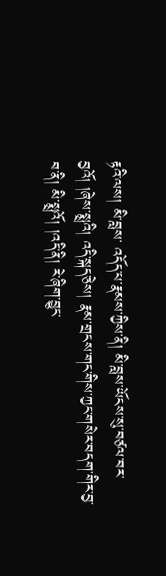རྟའི་ལས། མི་བླས་ འདོད་པ་རྣམས་ཀྱིས་ནི། མི་བླས་ཡོངས་སུ་བཙལ་བར་བྱའོ། །ཞེས་སྨྲའི། འདི་སྐད་ཅེས། རྣམ་གྲངས་གང་གིས་ཀྱང་གསེར་བདག་གིར་བྱ་བ་ནི། མི་སྨྲའོ། །འདི་ནི། རེ་ཞིག་བྱུང་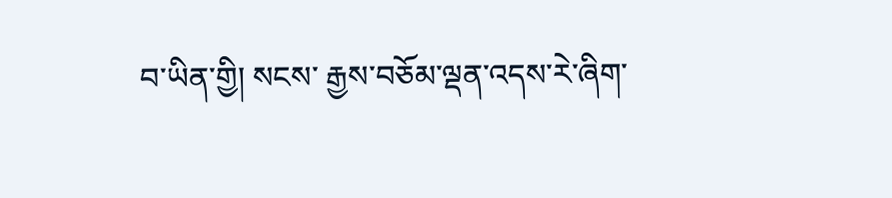བ་ཡིན་གྱི། སངས་ རྒྱས་བཅོམ་ལྡན་འདས་རེ་ཞིག་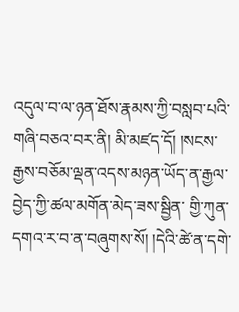འདུལ་བ་ལ་ཉན་ཐོས་རྣམས་ཀྱི་བསླབ་པའི་གཞི་བཅའ་བར་ནི། མི་མཛད་དོ། །སངས་རྒྱས་བཅོམ་ལྡན་འདས་མཉན་ཡོད་ན་རྒྱལ་བྱེད་ཀྱི་ཚལ་མགོན་མེད་ཟས་སྦྱིན་ གྱི་ཀུན་དགའ་ར་བ་ན་བཞུགས་སོ། །དེའི་ཚེ་ན་དགེ་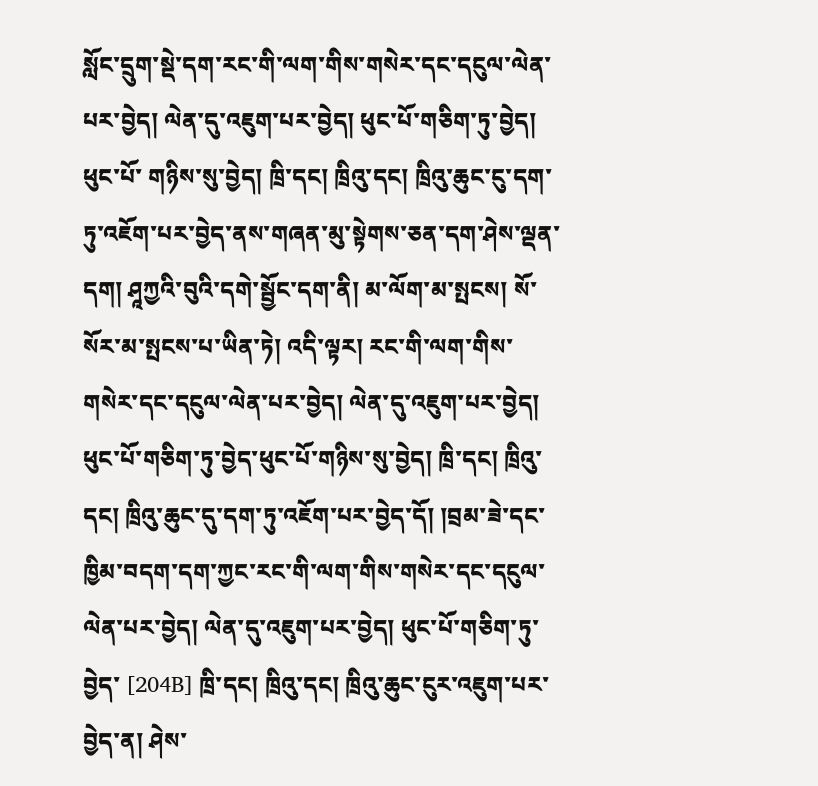སློང་དྲུག་སྡེ་དག་རང་གི་ལག་གིས་གསེར་དང་དངུལ་ལེན་པར་བྱེད། ལེན་དུ་འཇུག་པར་བྱེད། ཕུང་པོ་གཅིག་ཏུ་བྱེད། ཕུང་པོ་ གཉིས་སུ་བྱེད། ཁྲི་དང། ཁྲིའུ་དང། ཁྲིའུ་ཆུང་ངུ་དག་ཏུ་འཇོག་པར་བྱེད་ནས་གཞན་མུ་སྟེགས་ཅན་དག་ཤེས་ལྡན་དག། ཤཱཀྱའི་བུའི་དགེ་སྦྱོང་དག་ནི། མ་ལོག་མ་སྤངས། སོ་ སོར་མ་སྤངས་པ་ཡིན་ཏེ། འདི་ལྟར། རང་གི་ལག་གིས་གསེར་དང་དངུལ་ལེན་པར་བྱེད། ལེན་དུ་འཇུག་པར་བྱེད། ཕུང་པོ་གཅིག་ཏུ་བྱེད་ཕུང་པོ་གཉིས་སུ་བྱེད། ཁྲི་དང། ཁྲིའུ་ དང། ཁྲིའུ་ཆུང་དུ་དག་ཏུ་འཇོག་པར་བྱེད་དོ། །བྲམ་ཟེ་དང་ཁྱིམ་བདག་དག་ཀྱང་རང་གི་ལག་གིས་གསེར་དང་དངུལ་ལེན་པར་བྱེད། ལེན་དུ་འཇུག་པར་བྱེད། ཕུང་པོ་གཅིག་ཏུ་བྱེད་ [204B] ཁྲི་དང། ཁྲིའུ་དང། ཁྲིའུ་ཆུང་ངུར་འཇུག་པར་བྱེད་ན། ཤེས་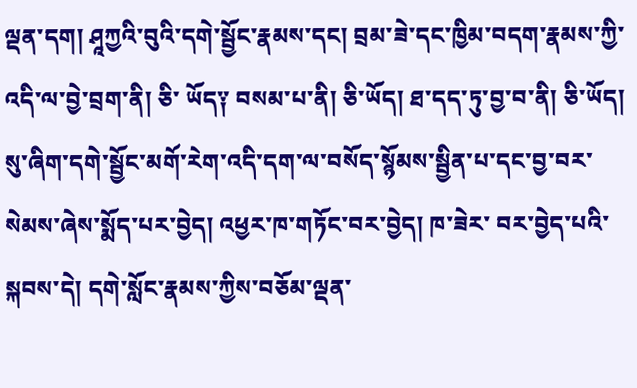ལྡན་དག། ཤཱཀྱའི་བུའི་དགེ་སྦྱོང་རྣམས་དང། བྲམ་ཟེ་དང་ཁྱིམ་བདག་རྣམས་ཀྱི་འདི་ལ་བྱེ་བྲག་ནི། ཅི་ ཡོད༑ བསམ་པ་ནི། ཅི་ཡོད། ཐ་དད་ཏུ་བྱ་བ་ནི། ཅི་ཡོད། སུ་ཞིག་དགེ་སྦྱོང་མགོ་རེག་འདི་དག་ལ་བསོད་སྙོམས་སྦྱིན་པ་དང་བྱ་བར་སེམས་ཞེས་སྨོད་པར་བྱེད། འཕྱར་ཁ་གཏོང་བར་བྱེད། ཁ་ཟེར་ བར་བྱེད་པའི་སྐབས་དེ། དགེ་སློང་རྣམས་ཀྱིས་བཅོམ་ལྡན་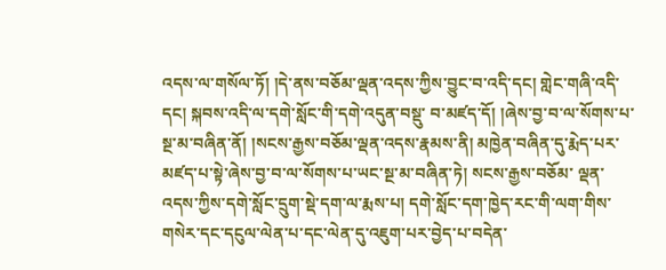འདས་ལ་གསོལ་ཏོ། །དེ་ནས་བཅོམ་ལྡན་འདས་ཀྱིས་བྱུང་བ་འདི་དང། གླེང་གཞི་འདི་དང། སྐབས་འདི་ལ་དགེ་སློང་གི་དགེ་འདུན་བསྡུ་ བ་མཛད་དོ། །ཞེས་བྱ་བ་ལ་སོགས་པ་སྔ་མ་བཞིན་ནོ། །སངས་རྒྱས་བཅོམ་ལྡན་འདས་རྣམས་ནི། མཁྱེན་བཞིན་དུ་རྨེད་པར་མཛད་པ་སྟེ་ཞེས་བྱ་བ་ལ་སོགས་པ་ཡང་སྔ་མ་བཞིན་ཏེ། སངས་རྒྱས་བཅོམ་ ལྡན་འདས་ཀྱིས་དགེ་སློང་དྲུག་སྡེ་དག་ལ་རྨས་པ། དགེ་སློང་དག་ཁྱེད་རང་གི་ལག་གིས་གསེར་དང་དངུལ་ལེན་པ་དང་ལེན་དུ་འཇུག་པར་བྱེད་པ་བདེན་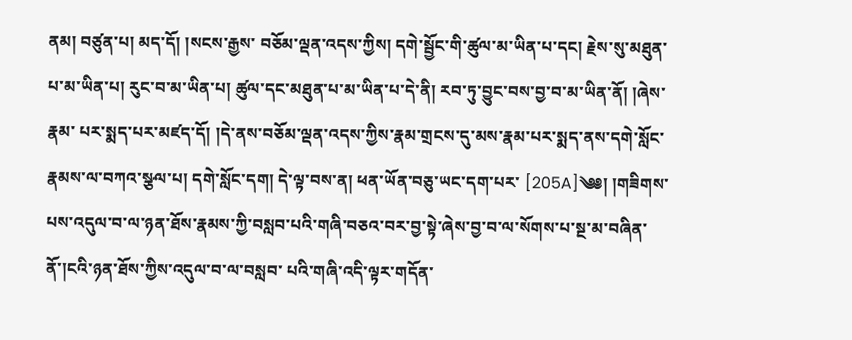ནམ། བཙུན་པ། མད་དོ། །སངས་རྒྱས་ བཅོམ་ལྡན་འདས་ཀྱིས། དགེ་སྦྱོང་གི་ཚུལ་མ་ཡིན་པ་དང། རྗེས་སུ་མཐུན་པ་མ་ཡིན་པ། རུང་བ་མ་ཡིན་པ། ཚུལ་དང་མཐུན་པ་མ་ཡིན་པ་དེ་ནི། རབ་ཏུ་བྱུང་བས་བྱ་བ་མ་ཡིན་ནོ། །ཞེས་རྣམ་ པར་སྨད་པར་མཛད་དོ། །དེ་ནས་བཅོམ་ལྡན་འདས་ཀྱིས་རྣམ་གྲངས་དུ་མས་རྣམ་པར་སྨད་ནས་དགེ་སློང་རྣམས་ལ་བཀའ་སྩལ་པ། དགེ་སློང་དག། དེ་ལྟ་བས་ན། ཕན་ཡོན་བཅུ་ཡང་དག་པར་ [205A]༄༅། །གཟིགས་པས་འདུལ་བ་ལ་ཉན་ཐོས་རྣམས་ཀྱི་བསླབ་པའི་གཞི་བཅའ་བར་བྱ་སྟེ་ཞེས་བྱ་བ་ལ་སོགས་པ་སྔ་མ་བཞིན་ནོ་།ངའི་ཉན་ཐོས་ཀྱིས་འདུལ་བ་ལ་བསླབ་ པའི་གཞི་འདི་ལྟར་གདོན་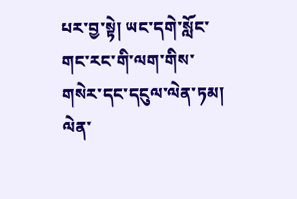པར་བྱ་སྟེ། ཡང་དགེ་སློང་གང་རང་གི་ལག་གིས་གསེར་དང་དངུལ་ལེན་ཏམ། ལེན་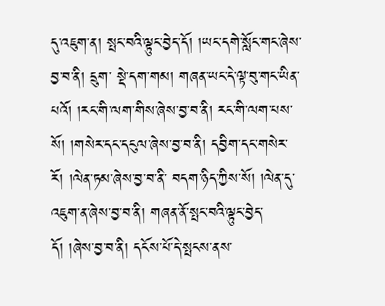དུ་འཇུག་ན། སྤང་བའི་ལྟུང་བྱེད་དོ། །ཡང་དགེ་སློང་གང་ཞེས་བྱ་བ་ནི། དྲུག་ སྡེ་དག་གམ། གཞན་ཡང་དེ་ལྟ་བུ་གང་ཡིན་པའོ། །རང་གི་ལག་གིས་ཞེས་བྱ་བ་ནི། རང་གི་ལག་པས་སོ། །གསེར་དང་དངུལ་ཞེས་བྱ་བ་ནི། དབྱིག་དང་གསེར་རོ། །ལེན་ཏམ་ཞེས་བྱ་བ་ནི་ བདག་ཉིད་ཀྱིས་སོ། །ལེན་དུ་འཇུག་ན་ཞེས་བྱ་བ་ནི། གཞན་ནོ་སྤང་བའི་ལྟུང་བྱེད་དོ། །ཞེས་བྱ་བ་ནི། དངོས་པོ་དེ་སྤངས་ནས་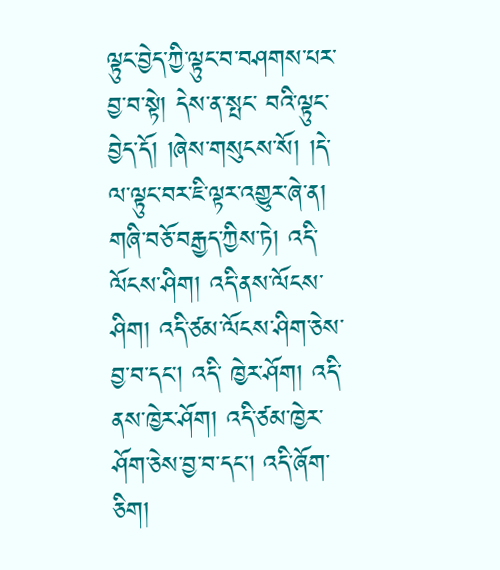ལྟུང་བྱེད་ཀྱི་ལྟུང་བ་བཤགས་པར་བྱ་བ་སྟེ། དེས་ན་སྤང་ བའི་ལྟུང་བྱེད་དོ། །ཞེས་གསུངས་སོ། །དེ་ལ་ལྟུང་བར་ཇི་ལྟར་འགྱུར་ཞེ་ན། གཞི་བཅོ་བརྒྱད་ཀྱིས་ཏེ། འདི་ལོངས་ཤིག། འདི་ནས་ལོངས་ཤིག། འདི་ཙམ་ལོངས་ཤིག་ཅེས་བྱ་བ་དང། འདི་ ཁྱེར་ཤོག། འདི་ནས་ཁྱེར་ཤོག། འདི་ཙམ་ཁྱེར་ཤོག་ཅེས་བྱ་བ་དང། འདི་ཞོག་ཅིག།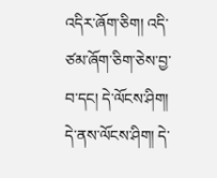འདིར་ཞོག་ཅིག། འདི་ཙམ་ཞོག་ཅིག་ཅེས་བྱ་བ་དང། དེ་ལོངས་ཤིག། དེ་ནས་ལོངས་ཤིག། དེ་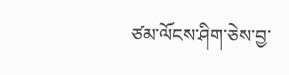ཙམ་ལོངས་ཤིག་ཅེས་བྱ་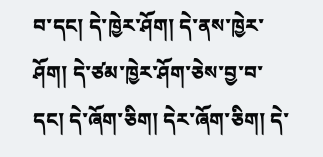བ་དང། དེ་ཁྱེར་ཤོག། དེ་ནས་ཁྱེར་ཤོག། དེ་ཙམ་ཁྱེར་ཤོག་ཅེས་བྱ་བ་དང། དེ་ཞོག་ཅིག། དེར་ཞོག་ཅིག། དེ་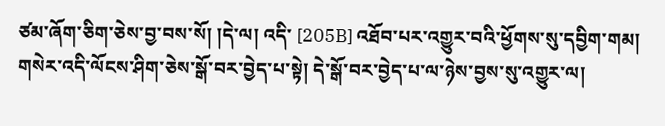ཙམ་ཞོག་ཅིག་ཅེས་བྱ་བས་སོ། །དེ་ལ། འདི་ [205B] འཐོབ་པར་འགྱུར་བའི་ཕྱོགས་སུ་དབྱིག་གམ། གསེར་འདི་ལོངས་ཤིག་ཅེས་སྒོ་བར་བྱེད་པ་སྟེ། དེ་སྒོ་བར་བྱེད་པ་ལ་ཉེས་བྱས་སུ་འགྱུར་ལ།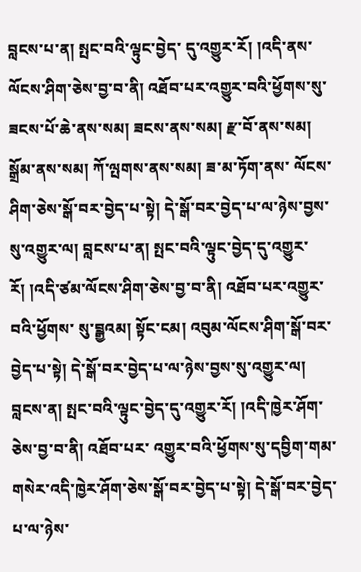བླངས་པ་ན། སྤང་བའི་ལྟུང་བྱེད་ དུ་འགྱུར་རོ། །འདི་ནས་ལོངས་ཤིག་ཅེས་བྱ་བ་ནི། འཐོབ་པར་འགྱུར་བའི་ཕྱོགས་སུ་ཟངས་པོ་ཆེ་ནས་སམ། ཟངས་ནས་སམ། རྫ་བོ་ནས་སམ། སྒྲོམ་ནས་སམ། ཀོ་ལྤགས་ནས་སམ། ཟ་མ་ཏོག་ནས་ ལོངས་ཤིག་ཅེས་སྒོ་བར་བྱེད་པ་སྟེ། དེ་སྒོ་བར་བྱེད་པ་ལ་ཉེས་བྱས་སུ་འགྱུར་ལ། བླངས་པ་ན། སྤང་བའི་ལྟུང་བྱེད་དུ་འགྱུར་རོ། །འདི་ཙམ་ལོངས་ཤིག་ཅེས་བྱ་བ་ནི། འཐོབ་པར་འགྱུར་བའི་ཕྱོགས་ སུ་བྲྒྱའམ། སྟོང་ངམ། འབུམ་ལོངས་ཤིག་སྒོ་བར་བྱེད་པ་སྟེ། དེ་སྒོ་བར་བྱེད་པ་ལ་ཉེས་བྱས་སུ་འགྱུར་ལ། བླངས་ན། སྤང་བའི་ལྟུང་བྱེད་དུ་འགྱུར་རོ། །འདི་ཁྱེར་ཤོག་ཅེས་བྱ་བ་ནི། འཐོབ་པར་ འགྱུར་བའི་ཕྱོགས་སུ་དབྱིག་གམ་གསེར་འདི་ཁྱེར་ཤོག་ཅེས་སྒོ་བར་བྱེད་པ་སྟེ། དེ་སྒོ་བར་བྱེད་པ་ལ་ཉེས་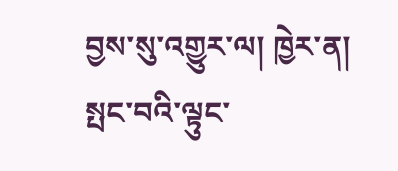བྱས་སུ་འགྱུར་ལ། ཁྱེར་ན། སྤང་བའི་ལྟུང་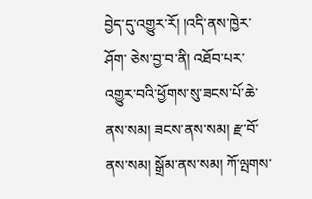བྱེད་དུ་འགྱུར་རོ། །འདི་ནས་ཁྱེར་ཤོག་ ཅེས་བྱ་བ་ནི། འཐོབ་པར་འགྱུར་བའི་ཕྱོགས་སུ་ཟངས་པོ་ཆེ་ནས་སམ། ཟངས་ནས་སམ། རྫ་བོ་ནས་སམ། སྒྲོམ་ནས་སམ། ཀོ་ལྤགས་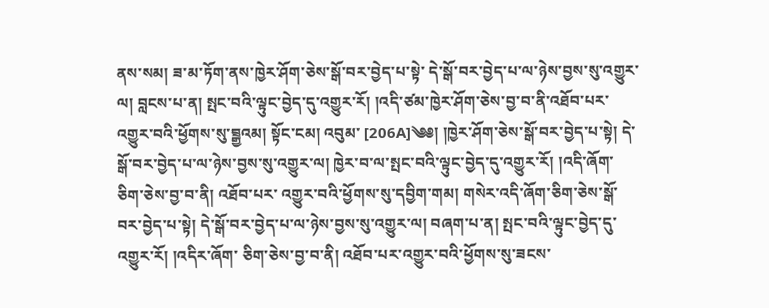ནས་སམ། ཟ་མ་ཏོག་ནས་ཁྱེར་ཤོག་ཅེས་སྒོ་བར་བྱེད་པ་སྟེ་ དེ་སྒོ་བར་བྱེད་པ་ལ་ཉེས་བྱས་སུ་འགྱུར་ལ། བླངས་པ་ན། སྤང་བའི་ལྟུང་བྱེད་དུ་འགྱུར་རོ། །འདི་ཙམ་ཁྱེར་ཤོག་ཅེས་བྱ་བ་ནི་འཐོབ་པར་འགྱུར་བའི་ཕྱོགས་སུ་བྲྒྱའམ། སྟོང་ངམ། འབུམ་ [206A]༄༅། །ཁྱེར་ཤོག་ཅེས་སྒོ་བར་བྱེད་པ་སྟེ། དེ་སྒོ་བར་བྱེད་པ་ལ་ཉེས་བྱས་སུ་འགྱུར་ལ། ཁྱེར་བ་ལ་སྤང་བའི་ལྟུང་བྱེད་དུ་འགྱུར་རོ། །འདི་ཞོག་ཅིག་ཅེས་བྱ་བ་ནི། འཐོབ་པར་ འགྱུར་བའི་ཕྱོགས་སུ་དབྱིག་གམ། གསེར་འདི་ཞོག་ཅིག་ཅེས་སྒོ་བར་བྱེད་པ་སྟེ། དེ་སྒོ་བར་བྱེད་པ་ལ་ཉེས་བྱས་སུ་འགྱུར་ལ། བཞག་པ་ན། སྤང་བའི་ལྟུང་བྱེད་དུ་འགྱུར་རོ། །འདིར་ཞོག་ ཅིག་ཅེས་བྱ་བ་ནི། འཐོབ་པར་འགྱུར་བའི་ཕྱོགས་སུ་ཟངས་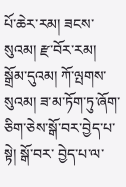པོ་ཆེར་རམ། ཟངས་སུའམ། རྫ་བོར་རམ། སྒྲོམ་དུའམ། ཀོ་ལྤགས་སུའམ། ཟ་མ་ཏོག་ཏུ་ཞོག་ཅིག་ཅེས་སྒོ་བར་བྱེད་པ་སྟེ། སྒོ་བར་ བྱེད་པ་ལ་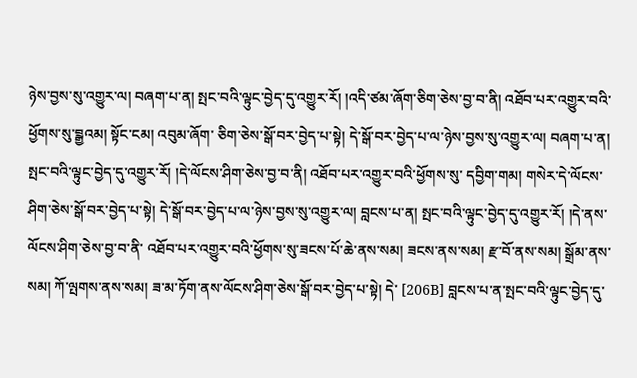ཉེས་བྱས་སུ་འགྱུར་ལ། བཞག་པ་ན། སྤང་བའི་ལྟུང་བྱེད་དུ་འགྱུར་རོ། །འདི་ཙམ་ཞོག་ཅིག་ཅེས་བྱ་བ་ནི། འཐོབ་པར་འགྱུར་བའི་ཕྱོགས་སུ་བྲྒྱའམ། སྟོང་ངམ། འབུམ་ཞོག་ ཅིག་ཅེས་སྒོ་བར་བྱེད་པ་སྟེ། དེ་སྒོ་བར་བྱེད་པ་ལ་ཉེས་བྱས་སུ་འགྱུར་ལ། བཞག་པ་ན། སྤང་བའི་ལྟུང་བྱེད་དུ་འགྱུར་རོ། །དེ་ལོངས་ཤིག་ཅེས་བྱ་བ་ནི། འཐོབ་པར་འགྱུར་བའི་ཕྱོགས་སུ་ དབྱིག་གམ། གསེར་དེ་ལོངས་ཤིག་ཅེས་སྒོ་བར་བྱེད་པ་སྟེ། དེ་སྒོ་བར་བྱེད་པ་ལ་ཉེས་བྱས་སུ་འགྱུར་ལ། བླངས་པ་ན། སྤང་བའི་ལྟུང་བྱེད་དུ་འགྱུར་རོ། །དེ་ནས་ལོངས་ཤིག་ཅེས་བྱ་བ་ནི་ འཐོབ་པར་འགྱུར་བའི་ཕྱོགས་སུ་ཟངས་པོ་ཆེ་ནས་སམ། ཟངས་ནས་སམ། རྫ་བོ་ནས་སམ། སྒྲོམ་ནས་སམ། ཀོ་ལྤགས་ནས་སམ། ཟ་མ་ཏོག་ནས་ལོངས་ཤིག་ཅེས་སྒོ་བར་བྱེད་པ་སྟེ། དེ་ [206B] བླངས་པ་ན་སྤང་བའི་ལྟུང་བྱེད་དུ་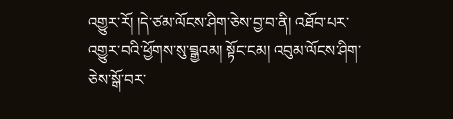འགྱུར་རོ། །དེ་ཙམ་ལོངས་ཤིག་ཅེས་བྱ་བ་ནི། འཐོབ་པར་འགྱུར་བའི་ཕྱོགས་སུ་བྲྒྱའམ། སྟོང་ངམ། འབུམ་ལོངས་ཤིག་ ཅེས་སྒོ་བར་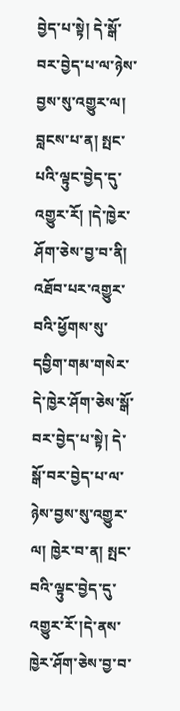བྱེད་པ་སྟེ། དེ་སྒོ་བར་བྱེད་པ་ལ་ཉེས་བྱས་སུ་འགྱུར་ལ། བླངས་པ་ན། སྤང་པའི་ལྟུང་བྱེད་དུ་འགྱུར་རོ། །དེ་ཁྱེར་ཤོག་ཅེས་བྱ་བ་ནི། འཐོབ་པར་འགྱུར་བའི་ཕྱོགས་སུ་དབྱིག་གམ་གསེར་ དེ་ཁྱེར་ཤོག་ཅེས་སྒོ་བར་བྱེད་པ་སྟེ། དེ་སྒོ་བར་བྱེད་པ་ལ་ཉེས་བྱས་སུ་འགྱུར་ལ། ཁྱེར་བ་ན། སྤང་བའི་ལྟུང་བྱེད་དུ་འགྱུར་རོ་།དེ་ནས་ཁྱེར་ཤོག་ཅེས་བྱ་བ་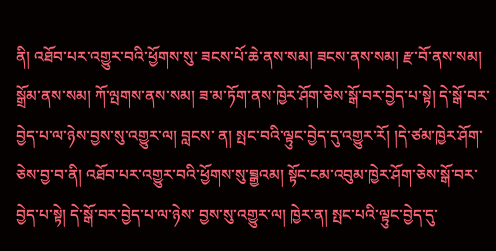ནི། འཐོབ་པར་འགྱུར་བའི་ཕྱོགས་སུ་ ཟངས་པོ་ཆེ་ནས་སམ། ཟངས་ནས་སམ། རྫ་བོ་ནས་སམ། སྒྲོམ་ནས་སམ། ཀོ་ལྤགས་ནས་སམ། ཟ་མ་ཏོག་ནས་ཁྱེར་ཤོག་ཅེས་སྒོ་བར་བྱེད་པ་སྟེ། དེ་སྒོ་བར་བྱེད་པ་ལ་ཉེས་བྱས་སུ་འགྱུར་ལ། བླངས་ ན། སྤང་བའི་ལྟུང་བྱེད་དུ་འགྱུར་རོ། །དེ་ཙམ་ཁྱེར་ཤོག་ཅེས་བྱ་བ་ནི། འཐོབ་པར་འགྱུར་བའི་ཕྱོགས་སུ་བྲྒྱའམ། སྟོང་ངམ་འབུམ་ཁྱེར་ཤོག་ཅེས་སྒོ་བར་བྱེད་པ་སྟེ། དེ་སྒོ་བར་བྱེད་པ་ལ་ཉེས་ བྱས་སུ་འགྱུར་ལ། ཁྱེར་ན། སྤང་པའི་ལྟུང་བྱེད་དུ་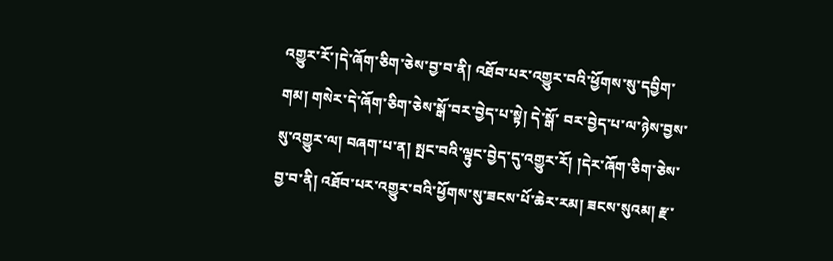འགྱུར་རོ་།དེ་ཞོག་ཅིག་ཅེས་བྱ་བ་ནི། འཐོབ་པར་འགྱུར་བའི་ཕྱོགས་སུ་དབྱིག་གམ། གསེར་དེ་ཞོག་ཅིག་ཅེས་སྒོ་བར་བྱེད་པ་སྟེ། དེ་སྒོ་ བར་བྱེད་པ་ལ་ཉེས་བྱས་སུ་འགྱུར་ལ། བཞག་པ་ན། སྤང་བའི་ལྟུང་བྱེད་དུ་འགྱུར་རོ། །དེར་ཞོག་ཅིག་ཅེས་བྱ་བ་ནི། འཐོབ་པར་འགྱུར་བའི་ཕྱོགས་སུ་ཟངས་པོ་ཆེར་རམ། ཟངས་སུའམ། རྫ་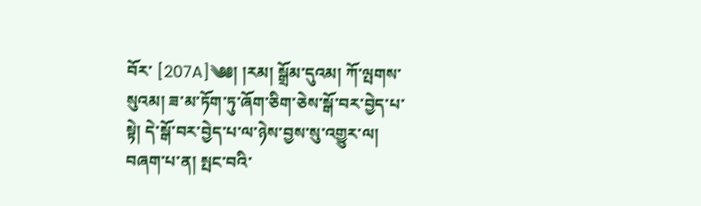བོར་ [207A]༄༅། །རམ། སྒྲོམ་དུའམ། ཀོ་ལྤགས་སུའམ། ཟ་མ་ཏོག་ཏུ་ཞོག་ཅིག་ཅེས་སྒོ་བར་བྱེད་པ་སྟེ། དེ་སྒོ་བར་བྱེད་པ་ལ་ཉེས་བྱས་སུ་འགྱུར་ལ། བཞག་པ་ན། སྤང་བའི་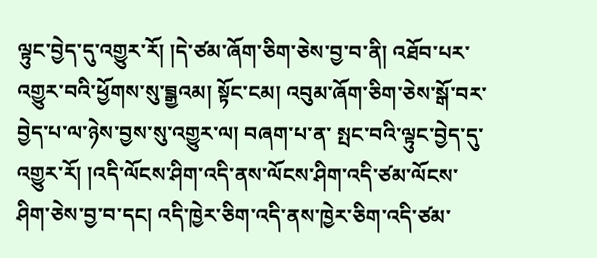ལྟུང་བྱེད་དུ་འགྱུར་རོ། །དེ་ཙམ་ཞོག་ཅིག་ཅེས་བྱ་བ་ནི། འཐོབ་པར་འགྱུར་བའི་ཕྱོགས་སུ་བྲྒྱའམ། སྟོང་ངམ། འབུམ་ཞོག་ཅིག་ཅེས་སྒོ་བར་བྱེད་པ་ལ་ཉེས་བྱས་སུ་འགྱུར་ལ། བཞག་པ་ན་ སྤང་བའི་ལྟུང་བྱེད་དུ་འགྱུར་རོ། །འདི་ལོངས་ཤིག་འདི་ནས་ལོངས་ཤིག་འདི་ཙམ་ལོངས་ཤིག་ཅེས་བྱ་བ་དང། འདི་ཁྱེར་ཅིག་འདི་ནས་ཁྱེར་ཅིག་འདི་ཙམ་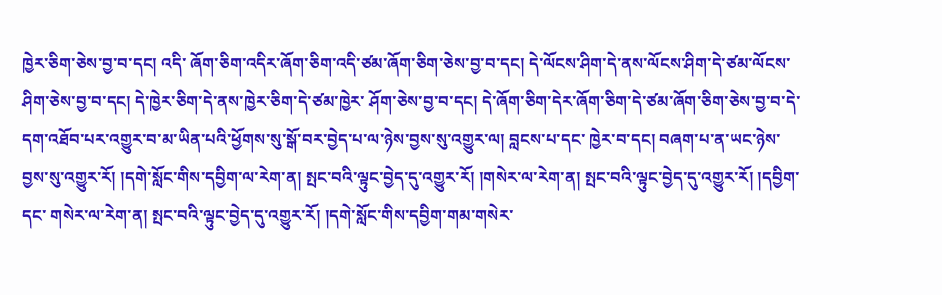ཁྱེར་ཅིག་ཅེས་བྱ་བ་དང། འདི་ ཞོག་ཅིག་འདིར་ཞོག་ཅིག་འདི་ཙམ་ཞོག་ཅིག་ཅེས་བྱ་བ་དང། དེ་ལོངས་ཤིག་དེ་ནས་ལོངས་ཤིག་དེ་ཙམ་ལོངས་ཤིག་ཅེས་བྱ་བ་དང། དེ་ཁྱེར་ཅིག་དེ་ནས་ཁྱེར་ཅིག་དེ་ཙམ་ཁྱེར་ ཤོག་ཅེས་བྱ་བ་དང། དེ་ཞོག་ཅིག་དེར་ཞོག་ཅིག་དེ་ཙམ་ཞོག་ཅིག་ཅེས་བྱ་བ་དེ་དག་འཐོབ་པར་འགྱུར་བ་མ་ཡིན་པའི་ཕྱོགས་སུ་སྒོ་བར་བྱེད་པ་ལ་ཉེས་བྱས་སུ་འགྱུར་ལ། བླངས་པ་དང་ ཁྱེར་བ་དང། བཞག་པ་ན་ཡང་ཉེས་བྱས་སུ་འགྱུར་རོ། །དགེ་སློང་གིས་དབྱིག་ལ་རེག་ན། སྤང་བའི་ལྟུང་བྱེད་དུ་འགྱུར་རོ། །གསེར་ལ་རེག་ན། སྤང་བའི་ལྟུང་བྱེད་དུ་འགྱུར་རོ། །དབྱིག་དང་ གསེར་ལ་རེག་ན། སྤང་བའི་ལྟུང་བྱེད་དུ་འགྱུར་རོ། །དགེ་སློང་གིས་དབྱིག་གམ་གསེར་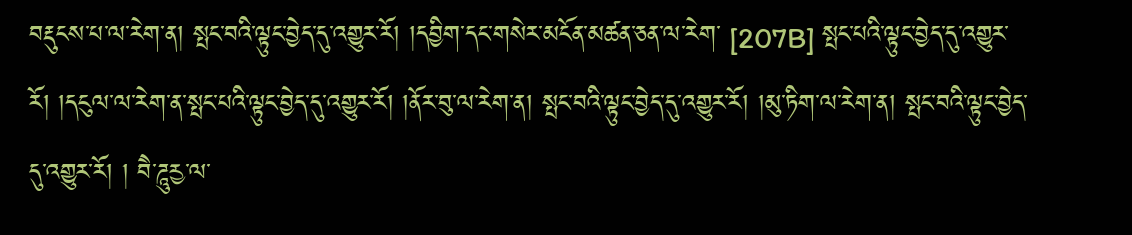བརྡུངས་པ་ལ་རེག་ན། སྤང་བའི་ལྟུང་བྱེད་དུ་འགྱུར་རོ། །དབྱིག་དང་གསེར་མངོན་མཚན་ཅན་ལ་རེག་ [207B] སྤང་པའི་ལྟུང་བྱེད་དུ་འགྱུར་རོ། །དངུལ་ལ་རེག་ན་སྤང་པའི་ལྟུང་བྱེད་དུ་འགྱུར་རོ། །ནོར་བུ་ལ་རེག་ན། སྤང་བའི་ལྟུང་བྱེད་དུ་འགྱུར་རོ། །མུ་ཏིག་ལ་རེག་ན། སྤང་བའི་ལྟུང་བྱེད་དུ་འགྱུར་རོ། ། བཻ་ཌཱུརྱ་ལ་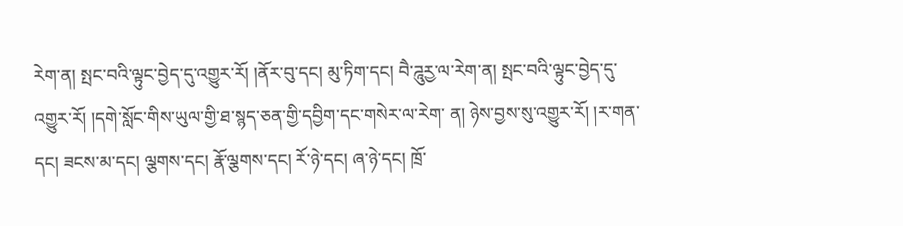རེག་ན། སྤང་བའི་ལྟུང་བྱེད་དུ་འགྱུར་རོ། །ནོར་བུ་དང། མུ་ཏིག་དང། བཻ་ཌཱུརྱ་ལ་རེག་ན། སྤང་བའི་ལྟུང་བྱེད་དུ་འགྱུར་རོ། །དགེ་སློང་གིས་ཡུལ་གྱི་ཐ་སྙད་ཅན་གྱི་དབྱིག་དང་གསེར་ལ་རེག་ ན། ཉེས་བྱས་སུ་འགྱུར་རོ། །ར་གན་དང། ཟངས་མ་དང། ལྕགས་དང། རྣོ་ལྕགས་དང། རོ་ཉེ་དང། ཞ་ཉེ་དང། ཁྲོ་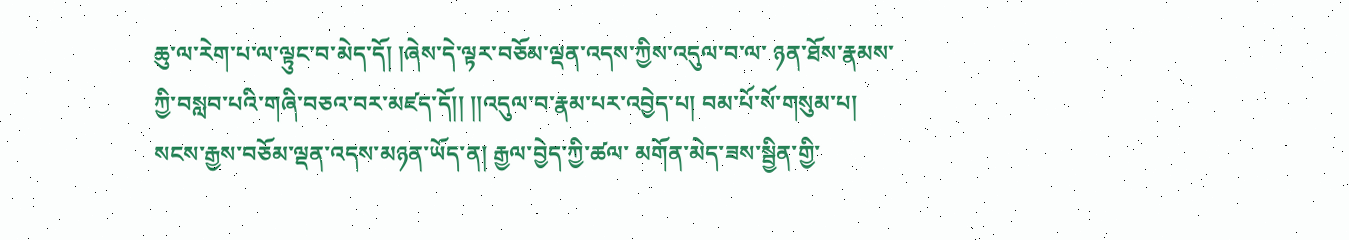ཆུ་ལ་རེག་པ་ལ་ལྟུང་བ་མེད་དོ། །ཞེས་དེ་ལྟར་བཅོམ་ལྡན་འདས་ཀྱིས་འདུལ་བ་ལ་ ཉན་ཐོས་རྣམས་ཀྱི་བསླབ་པའི་གཞི་བཅའ་བར་མཛད་དོ།། །།འདུལ་བ་རྣམ་པར་འབྱེད་པ། བམ་པོ་སོ་གསུམ་པ། སངས་རྒྱས་བཅོམ་ལྡན་འདས་མཉན་ཡོད་ན། རྒྱལ་བྱེད་ཀྱི་ཚལ་ མགོན་མེད་ཟས་སྦྱིན་གྱི་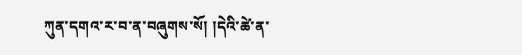ཀུན་དགའ་ར་བ་ན་བཞུགས་སོ། །དེའི་ཚེ་ན་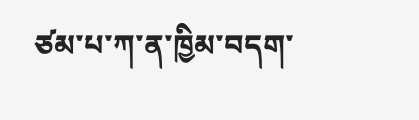ཙམ་པ་ཀ་ན་ཁྱིམ་བདག་